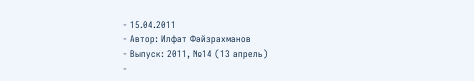- 15.04.2011
- Автор: Илфат Фәйзрахманов
- Выпуск: 2011, №14 (13 апрель)
-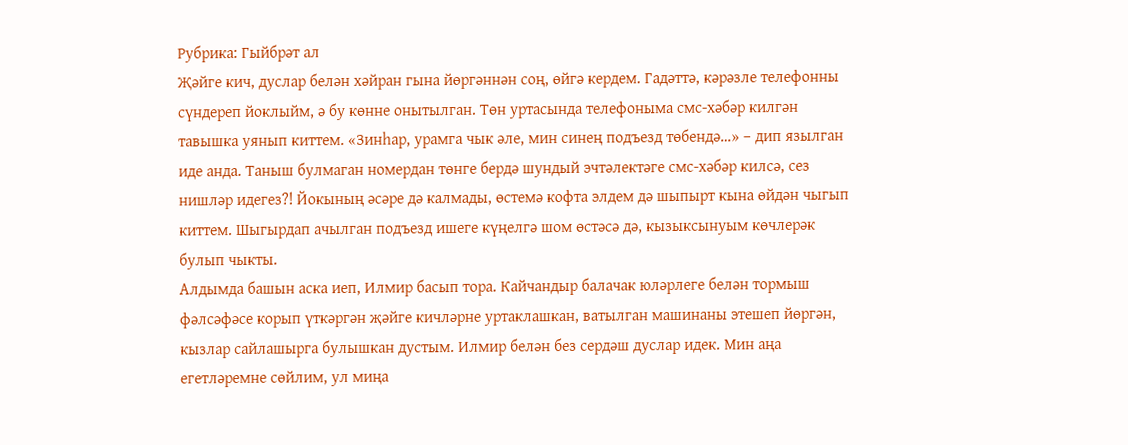Рубрика: Гыйбрәт ал
Җәйге кич, дуслар белән хәйран гына йөргәннән соң, өйгә кердем. Гадәттә, кәрәзле телефонны сүндереп йоклыйм, ә бу көнне онытылган. Төн уртасында телефоныма смс-хәбәр килгән тавышка уянып киттем. «Зинһар, урамга чык әле, мин синең подъезд төбендә…» – дип язылган иде анда. Таныш булмаган номердан төнге бердә шундый эчтәлектәге смс-хәбәр килсә, сез нишләр идегез?! Йокының әсәре дә калмады, өстемә кофта элдем дә шыпырт кына өйдән чыгып киттем. Шыгырдап ачылган подъезд ишеге күңелгә шом өстәсә дә, кызыксынуым көчлерәк булып чыкты.
Алдымда башын аска иеп, Илмир басып тора. Кайчандыр балачак юләрлеге белән тормыш фәлсәфәсе корып үткәргән җәйге кичләрне уртаклашкан, ватылган машинаны этешеп йөргән, кызлар сайлашырга булышкан дустым. Илмир белән без сердәш дуслар идек. Мин аңа егетләремне сөйлим, ул миңа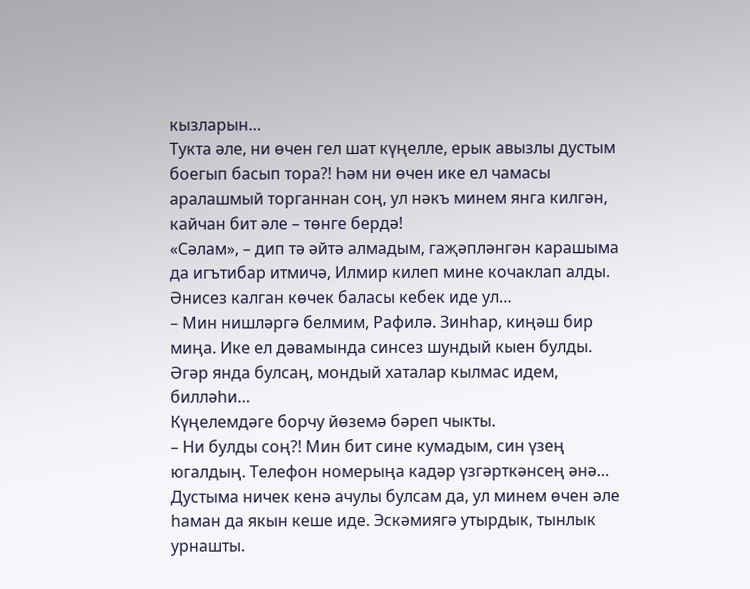кызларын…
Тукта әле, ни өчен гел шат күңелле, ерык авызлы дустым боегып басып тора?! Һәм ни өчен ике ел чамасы аралашмый торганнан соң, ул нәкъ минем янга килгән, кайчан бит әле – төнге бердә!
«Сәлам», – дип тә әйтә алмадым, гаҗәпләнгән карашыма да игътибар итмичә, Илмир килеп мине кочаклап алды. Әнисез калган көчек баласы кебек иде ул…
– Мин нишләргә белмим, Рафилә. Зинһар, киңәш бир миңа. Ике ел дәвамында синсез шундый кыен булды. Әгәр янда булсаң, мондый хаталар кылмас идем, билләһи…
Күңелемдәге борчу йөземә бәреп чыкты.
– Ни булды соң?! Мин бит сине кумадым, син үзең югалдың. Телефон номерыңа кадәр үзгәрткәнсең әнә…
Дустыма ничек кенә ачулы булсам да, ул минем өчен әле һаман да якын кеше иде. Эскәмиягә утырдык, тынлык урнашты.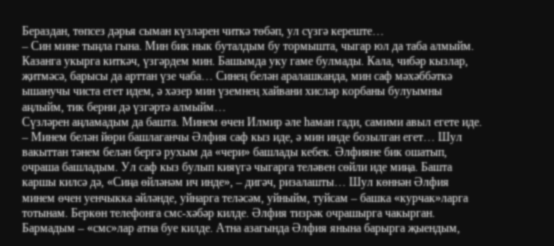Бераздан, төпсез дәрья сыман күзләрен читкә төбәп, ул сүзгә кереште…
– Син мине тыңла гына. Мин бик нык буталдым бу тормышта, чыгар юл да таба алмыйм. Казанга укырга киткәч, үзгәрдем мин. Башымда уку гаме булмады. Кала, чибәр кызлар, җитмәсә, барысы да арттан үзе чаба… Синең белән аралашканда, мин саф мәхәббәткә ышанучы чиста егет идем, ә хәзер мин үземнең хайвани хисләр корбаны булуымны аңлыйм, тик берни дә үзгәртә алмыйм…
Сүзләрен аңламадым да башта. Минем өчен Илмир әле һаман гади, самими авыл егете иде.
– Минем белән йөри башлаганчы Әлфия саф кыз иде, ә мин инде бозылган егет… Шул вакыттан тәнем белән бергә рухым да «чери» башлады кебек. Әлфияне бик ошатып, очраша башладым. Ул саф кыз булып кияүгә чыгарга теләвен сөйли иде миңа. Башта каршы килсә дә, «Сиңа өйләнәм ич инде», – дигәч, ризалашты… Шул көннән Әлфия минем өчен уенчыкка әйләнде, уйнарга теләсәм, уйныйм, туйсам – башка «курчак»ларга тотынам. Беркөн телефонга смс-хәбәр килде. Әлфия тизрәк очрашырга чакырган. Бармадым – «смс»лар атна буе килде. Атна азагында Әлфия янына барырга җыендым,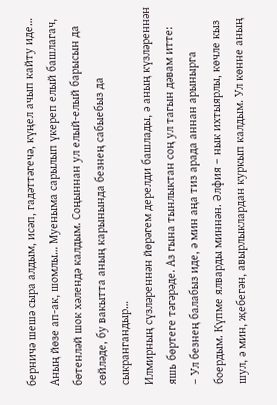берничә шешә сыра алдым, исәп, гадәттәгечә, күңел ачып кайту иде… Аның йөзе ап-ак, шомлы… Муеныма сарылып үкереп елый башлагач, бөтенләй шок хәлендә калдым. Соңыннан ул елый-елый барысын да сөйләде, бу вакытта аның карынында безнең сабыебыз да сыкрангандыр…
Илмирның сүзләреннән йөрәгем дерелди башлады, ә аның күзләреннән яшь бөртеге тәгәрәде. Аз гына тынлыктан соң ул тагын дәвам итте:
– Ул безнең балабыз иде, ә мин аңа тиз арада аннан арынырга боердым. Күпме ялварды миннән. Әлфия – нык ихтыярлы, көчле кыз шул, ә мин, җебегән, авырлыклардан куркып калдым. Ул көнне аның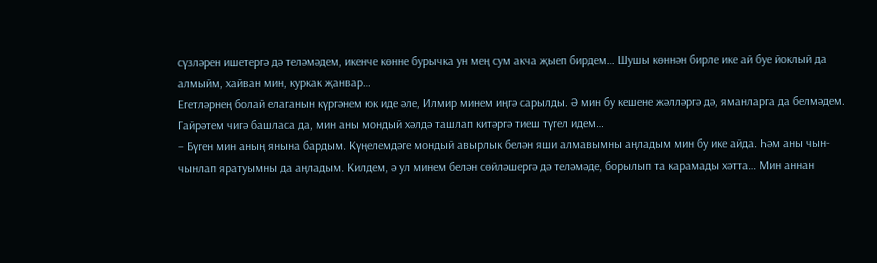сүзләрен ишетергә дә теләмәдем, икенче көнне бурычка ун мең сум акча җыеп бирдем… Шушы көннән бирле ике ай буе йоклый да алмыйм, хайван мин, куркак җанвар…
Егетләрнең болай елаганын күргәнем юк иде әле, Илмир минем иңгә сарылды. Ә мин бу кешене жәлләргә дә, яманларга да белмәдем. Гайрәтем чигә башласа да, мин аны мондый хәлдә ташлап китәргә тиеш түгел идем…
– Бүген мин аның янына бардым. Күңелемдәге мондый авырлык белән яши алмавымны аңладым мин бу ике айда. Һәм аны чын-чынлап яратуымны да аңладым. Килдем, ә ул минем белән сөйләшергә дә теләмәде, борылып та карамады хәтта… Мин аннан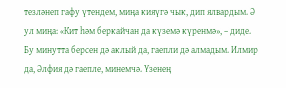тезләнеп гафу үтендем, миңа кияүгә чык, дип ялвардым. Ә ул миңа: «Кит һәм беркайчан да күземә күренмә», – диде.
Бу минутта берсен дә аклый да, гаепли дә алмадым. Илмир да, Әлфия дә гаепле, минемчә. Үзенең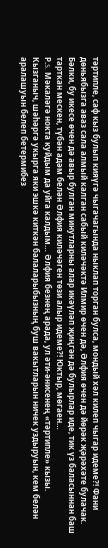тәртипле, саф кыз булып кияүгә чыгачагында ныклап торган булса, мондый хәл килеп чыгар идеме?! Фани дөньябызга аваз сала алмый калган сабый киләчәктә Илмир өчен дә, Әлфия өчен дә йөрәк җәрәхәте булачак. Бәлки, бу икесе өчен дә авыр булган минутларны алар икәүләп җиңгән дә булырлар иде, тик үз баласыннан баш тарткан мескен, түбән адәм белән Әлфия киләчәген төзи алыр идеме?! Юктыр, мөгаен…
Р.S. Мәкаләгә нокта куйдым да уйга калдым… Әлфия безнең арада, ул әти-әнисенең «тәртипле» кызы. Кызганыч, шәһәргә укырга яки эшкә киткән балаларыбызның буш вакытларын ничек уздыруын, кем белән аралашуын белеп бетермибез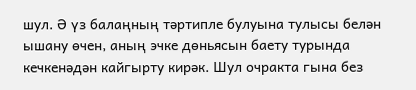шул. Ә үз балаңның тәртипле булуына тулысы белән ышану өчен, аның эчке дөньясын баету турында кечкенәдән кайгырту кирәк. Шул очракта гына без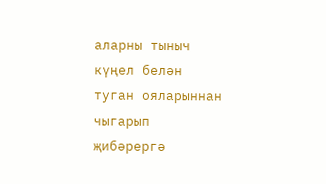аларны тыныч күңел белән туган ояларыннан чыгарып җибәрергә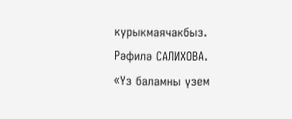курыкмаячакбыз.
Рәфилә САЛИХОВА.
«Үз баламны үзем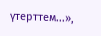үтерттем...»,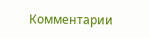Комментарии